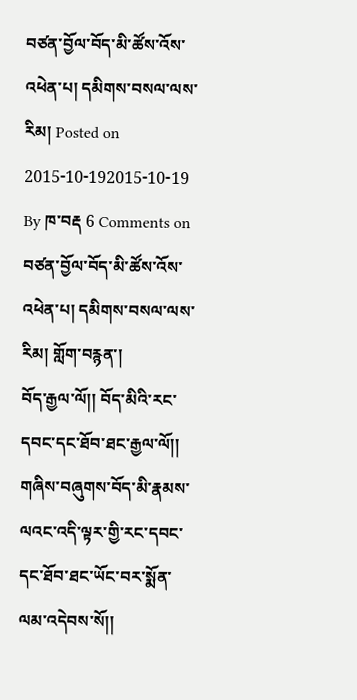བཙན་བྱོལ་བོད་མི་ཚོས་འོས་འཕེན་པ། དམིགས་བསལ་ལས་རིམ། Posted on 2015-10-192015-10-19 By ཁ་བརྡ 6 Comments on བཙན་བྱོལ་བོད་མི་ཚོས་འོས་འཕེན་པ། དམིགས་བསལ་ལས་རིམ། གློག་བརྙན་།
བོད་རྒྱལ་ལོ།། བོད་མིའི་རང་དབང་དང་ཐོབ་ཐང་རྒྱལ་ལོ།། གཞིས་བཞུགས་བོད་མི་རྣམས་ལའང་འདི་ལྟར་གྱི་རང་དབང་དང་ཐོབ་ཐང་ཡོང་བར་སྨོན་ལམ་འདེབས་སོ།།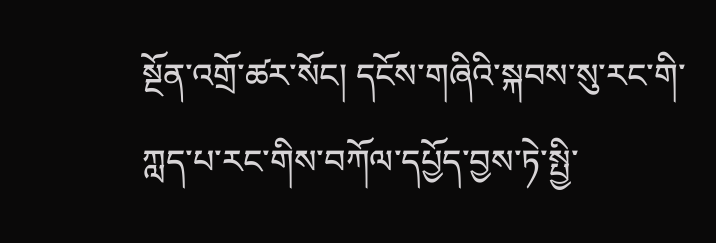སྔོན་འགྲོ་ཚར་སོང། དངོས་གཞིའི་སྐབས་སུ་རང་གི་ཀླད་པ་རང་གིས་བཀོལ་དཔྱོད་བྱས་ཏེ་སྤྱི་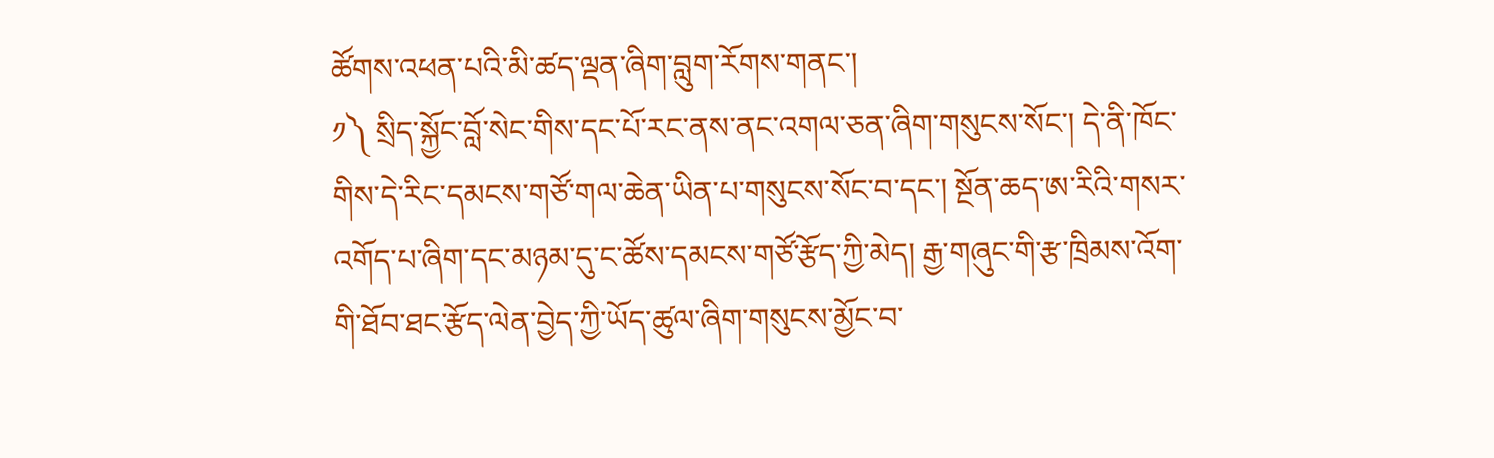ཚོགས་འཕན་པའི་མི་ཚད་ལྡན་ཞིག་བླུག་རོགས་གནང་།
༡༽ སྲིད་སྐྱོང་བློ་སེང་གིས་དང་པོ་རང་ནས་ནང་འགལ་ཅན་ཞིག་གསུངས་སོང་། དེ་ནི་ཁོང་གིས་དེ་རིང་དམངས་གཙོ་གལ་ཆེན་ཡིན་པ་གསུངས་སོང་བ་དང་། སྔོན་ཆད་ཨ་རིའི་གསར་འགོད་པ་ཞིག་དང་མཉམ་དུ་ང་ཚོས་དམངས་གཙོ་རྩོད་ཀྱི་མེད། རྒྱ་གཞུང་གི་རྩ་ཁྲིམས་འོག་གི་ཐོབ་ཐང་རྩོད་ལེན་བྱེད་ཀྱི་ཡོད་ཚུལ་ཞིག་གསུངས་མྱོང་བ་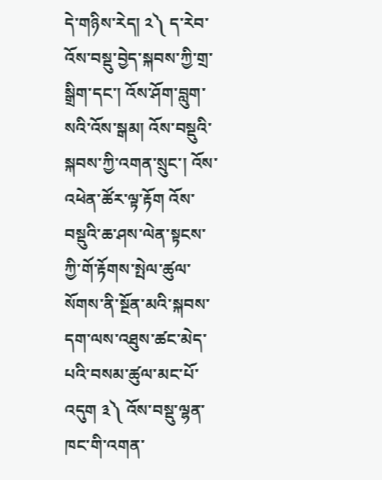དེ་གཉིས་རེད། ༢༽ ད་རེབ་འོས་བསྡུ་བྱེད་སྐབས་ཀྱི་གྲ་སྒྲིག་དང་། འོས་ཤོག་བླུག་སའི་འོས་སྒམ། འོས་བསྡུའི་སྐབས་ཀྱི་འགན་སྲུང་། འོས་འཕེན་ཚོར་ལྟ་རྟོག འོས་བསྡུའི་ཆ་ཤས་ལེན་སྟངས་ཀྱི་གོ་རྟོགས་སྤེལ་ཚུལ་སོགས་ནི་སྔོན་མའི་སྐབས་དག་ལས་འཐུས་ཚང་མེད་པའི་བསམ་ཚུལ་མང་པོ་འདུག ༣༽ འོས་བསྡུ་ལྷན་ཁང་གི་འགན་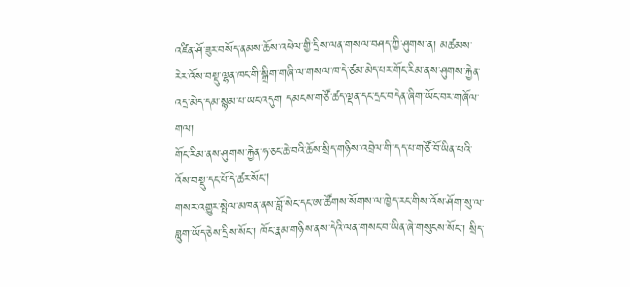འཛིན་ཤོ་ཟུར་བསོད་ནམས་ཆོས་འཕེལ་གྱི་དྲིས་ལན་གསལ་བཤད་ཀྱི་ཤུགས་ན། མཚམས་རེར་འོས་བསྡུ་ལྷན་ཁང་གི་སྒྲིག་གཞི་ལ་གསལ་ཁ་དེ་ཙམ་མེད་པར་གོང་རིམ་ནས་ཤུགས་རྐྱེན་འདྲ་མེད་དམ་སྙམ་པ་ཡང་འདུག དམངས་གཙོ་ཚད་ལྡན་དང་དྲང་བདེན་ཞིག་ཡོང་བར་གཞོལ་གལ།
གོང་རིམ་ནས་ཤུགས་རྐྱེན་ཧ་ཅང་ཆེ་བའི་ཆོས་སྲིད་གཉིས་འབྲེལ་གི་དད་པ་གཙོ་བོ་ཡིན་པའི་འོས་བསྡུ་དང་པོ་དེ་ཚར་སོང།
གསར་འགྱུར་སྤེལ་མཁན་ནས་བློ་སེང་དང་ཨ་ཚོགས་སོགས་ལ་ཁྱེད་རང་གིས་འོས་ཤོག་སུ་ལ་བླུག་ཡོད་ཅེས་དྲིས་སོང་། ཁོང་རྣམ་གཉིས་ནས་དེའི་ལན་གསང་བ་ཡིན་ཞེ་གསུངས་སོང་། སྲིད་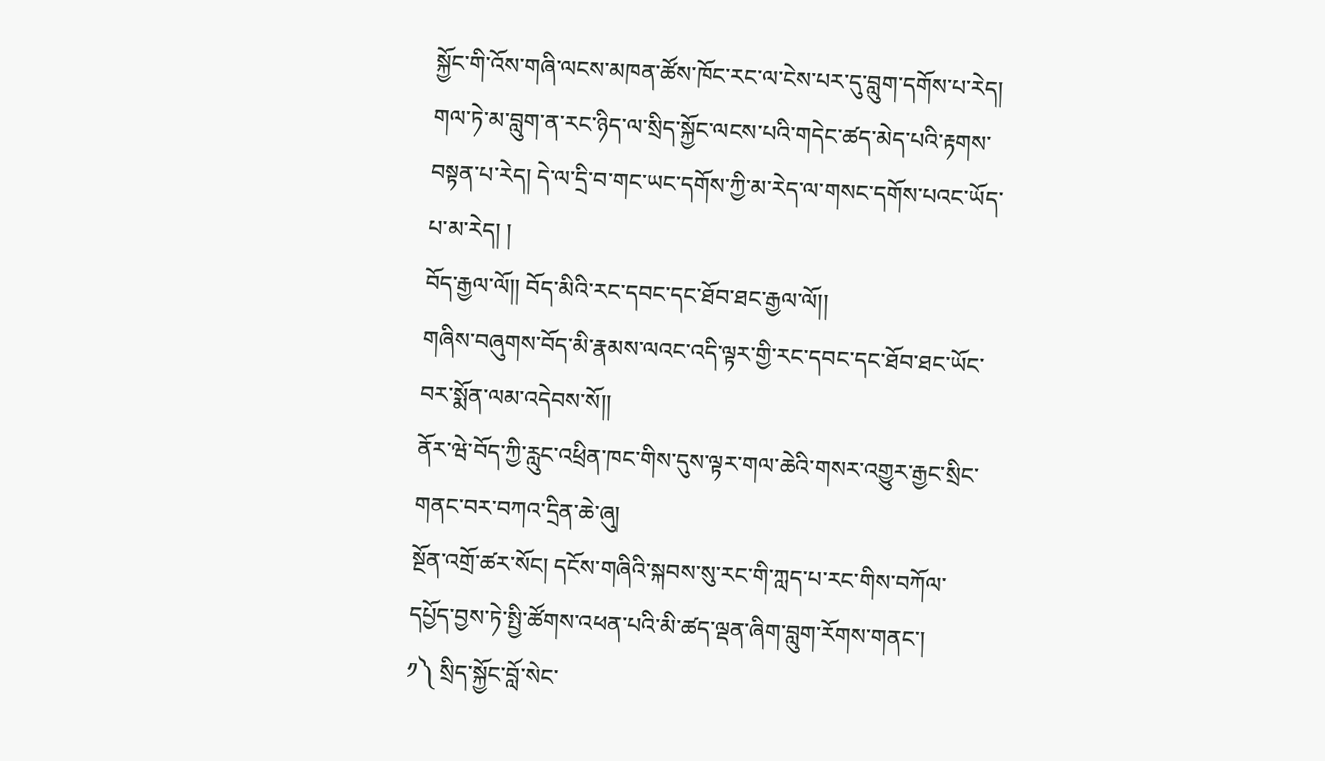སྐྱོང་གི་འོས་གཞི་ལངས་མཁན་ཚོས་ཁོང་རང་ལ་ངེས་པར་དུ་བླུག་དགོས་པ་རེད། གལ་ཏེ་མ་བླུག་ན་རང་ཉིད་ལ་སྲིད་སྐྱོང་ལངས་པའི་གདེང་ཚད་མེད་པའི་རྟགས་བསྟན་པ་རེད། དེ་ལ་དྲི་བ་གང་ཡང་དགོས་ཀྱི་མ་རེད་ལ་གསང་དགོས་པའང་ཡོད་པ་མ་རེད། །
བོད་རྒྱལ་ལོ།། བོད་མིའི་རང་དབང་དང་ཐོབ་ཐང་རྒྱལ་ལོ།།
གཞིས་བཞུགས་བོད་མི་རྣམས་ལའང་འདི་ལྟར་གྱི་རང་དབང་དང་ཐོབ་ཐང་ཡོང་བར་སྨོན་ལམ་འདེབས་སོ།།
ནོར་ཝེ་བོད་ཀྱི་རླུང་འཕྲིན་ཁང་གིས་དུས་ལྟར་གལ་ཆེའི་གསར་འགྱུར་རྒྱང་སྲིང་གནང་བར་བཀའ་དྲིན་ཆེ་ཞུ།
སྔོན་འགྲོ་ཚར་སོང། དངོས་གཞིའི་སྐབས་སུ་རང་གི་ཀླད་པ་རང་གིས་བཀོལ་དཔྱོད་བྱས་ཏེ་སྤྱི་ཚོགས་འཕན་པའི་མི་ཚད་ལྡན་ཞིག་བླུག་རོགས་གནང་།
༡༽ སྲིད་སྐྱོང་བློ་སེང་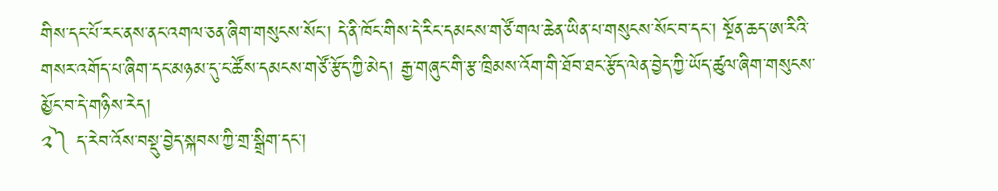གིས་དང་པོ་རང་ནས་ནང་འགལ་ཅན་ཞིག་གསུངས་སོང་། དེ་ནི་ཁོང་གིས་དེ་རིང་དམངས་གཙོ་གལ་ཆེན་ཡིན་པ་གསུངས་སོང་བ་དང་། སྔོན་ཆད་ཨ་རིའི་གསར་འགོད་པ་ཞིག་དང་མཉམ་དུ་ང་ཚོས་དམངས་གཙོ་རྩོད་ཀྱི་མེད། རྒྱ་གཞུང་གི་རྩ་ཁྲིམས་འོག་གི་ཐོབ་ཐང་རྩོད་ལེན་བྱེད་ཀྱི་ཡོད་ཚུལ་ཞིག་གསུངས་མྱོང་བ་དེ་གཉིས་རེད།
༢༽ ད་རེབ་འོས་བསྡུ་བྱེད་སྐབས་ཀྱི་གྲ་སྒྲིག་དང་།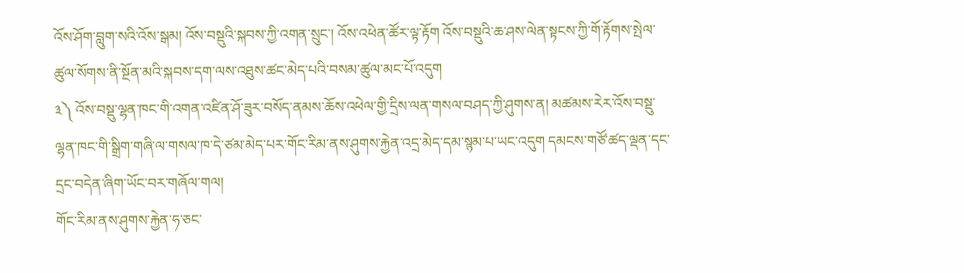འོས་ཤོག་བླུག་སའི་འོས་སྒམ། འོས་བསྡུའི་སྐབས་ཀྱི་འགན་སྲུང་། འོས་འཕེན་ཚོར་ལྟ་རྟོག འོས་བསྡུའི་ཆ་ཤས་ལེན་སྟངས་ཀྱི་གོ་རྟོགས་སྤེལ་ཚུལ་སོགས་ནི་སྔོན་མའི་སྐབས་དག་ལས་འཐུས་ཚང་མེད་པའི་བསམ་ཚུལ་མང་པོ་འདུག
༣༽ འོས་བསྡུ་ལྷན་ཁང་གི་འགན་འཛིན་ཤོ་ཟུར་བསོད་ནམས་ཆོས་འཕེལ་གྱི་དྲིས་ལན་གསལ་བཤད་ཀྱི་ཤུགས་ན། མཚམས་རེར་འོས་བསྡུ་ལྷན་ཁང་གི་སྒྲིག་གཞི་ལ་གསལ་ཁ་དེ་ཙམ་མེད་པར་གོང་རིམ་ནས་ཤུགས་རྐྱེན་འདྲ་མེད་དམ་སྙམ་པ་ཡང་འདུག དམངས་གཙོ་ཚད་ལྡན་དང་དྲང་བདེན་ཞིག་ཡོང་བར་གཞོལ་གལ།
གོང་རིམ་ནས་ཤུགས་རྐྱེན་ཧ་ཅང་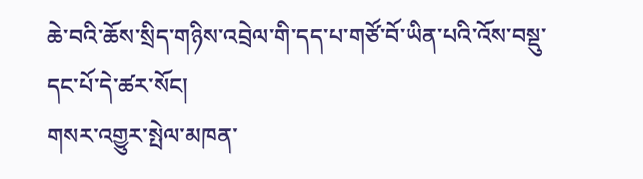ཆེ་བའི་ཆོས་སྲིད་གཉིས་འབྲེལ་གི་དད་པ་གཙོ་བོ་ཡིན་པའི་འོས་བསྡུ་དང་པོ་དེ་ཚར་སོང།
གསར་འགྱུར་སྤེལ་མཁན་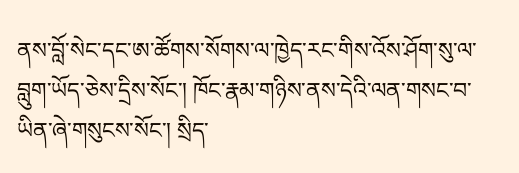ནས་བློ་སེང་དང་ཨ་ཚོགས་སོགས་ལ་ཁྱེད་རང་གིས་འོས་ཤོག་སུ་ལ་བླུག་ཡོད་ཅེས་དྲིས་སོང་། ཁོང་རྣམ་གཉིས་ནས་དེའི་ལན་གསང་བ་ཡིན་ཞེ་གསུངས་སོང་། སྲིད་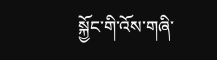སྐྱོང་གི་འོས་གཞི་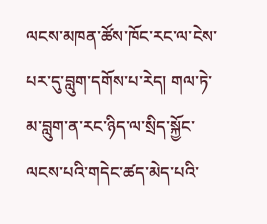ལངས་མཁན་ཚོས་ཁོང་རང་ལ་ངེས་པར་དུ་བླུག་དགོས་པ་རེད། གལ་ཏེ་མ་བླུག་ན་རང་ཉིད་ལ་སྲིད་སྐྱོང་ལངས་པའི་གདེང་ཚད་མེད་པའི་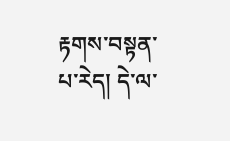རྟགས་བསྟན་པ་རེད། དེ་ལ་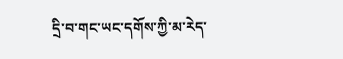དྲི་བ་གང་ཡང་དགོས་ཀྱི་མ་རེད་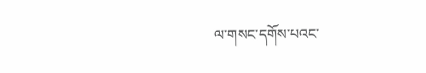ལ་གསང་དགོས་པའང་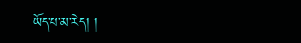ཡོད་པ་མ་རེད། །